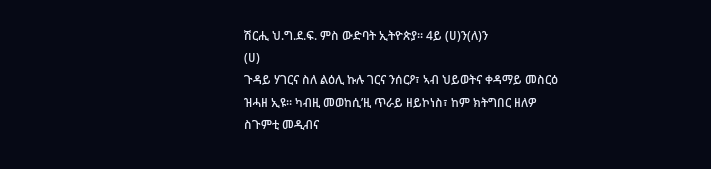ሽርሒ ህ.ግ.ደ.ፍ. ምስ ውድባት ኢትዮጵያ። 4ይ (ሀ)ን(ለ)ን
(ሀ)
ጉዳይ ሃገርና ስለ ልዕሊ ኩሉ ገርና ንሰርዖ፣ ኣብ ህይወትና ቀዳማይ መስርዕ ዝሓዘ ኢዩ። ካብዚ መወከሲ’ዚ ጥራይ ዘይኮነስ፣ ከም ክትግበር ዘለዎ ስጉምቲ መዲብና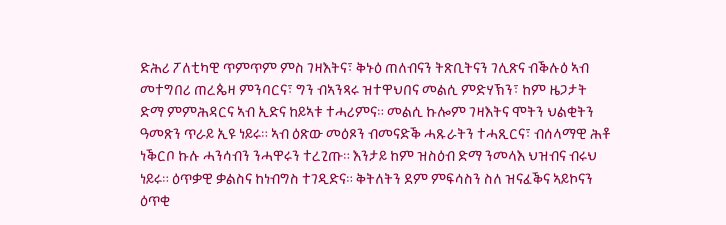ድሕሪ ፖለቲካዊ ጥምጥም ምስ ገዛእትና፣ ቅኑዕ ጠለብናን ትጽቢትናን ገሊጽና ብቕሉዕ ኣብ መተግበሪ ጠረጴዛ ምንባርና፣ ግን ብኣንጻሩ ዝተዋህበና መልሲ ምድሃኽን፣ ከም ዜጋታት ድማ ምምሕዳርና ኣብ ኢድና ከይኣቱ ተሓሪምና። መልሲ ኩሎም ገዛእትና ሞትን ህልቂትን ዓመጽን ጥራይ ኢዩ ነይሩ። ኣብ ዕጽው መዕጾን ብመናድቕ ሓጹራትን ተሓጺርና፣ ብሰላማዊ ሕቶ ነቕርቦ ኩሉ ሓንሳብን ንሓዋሩን ተረጊጡ። እንታይ ከም ዝስዕብ ድማ ንመላእ ህዝብና ብሩህ ነይሩ። ዕጥቃዊ ቃልስና ከነብግስ ተገዲድና። ቅትለትን ደም ምፍሳስን ስለ ዝናፈቕና ኣይኮናን ዕጥቂ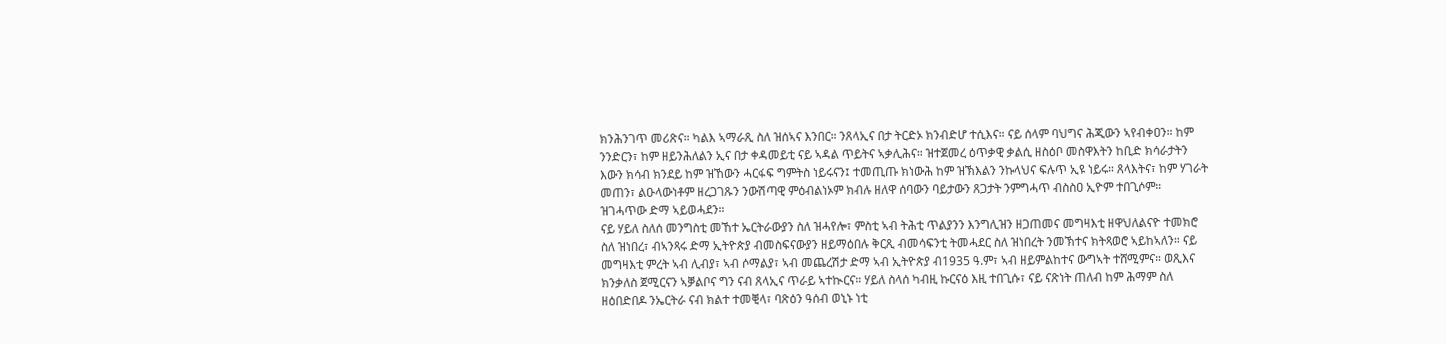ክንሕንገጥ መሪጽና። ካልእ ኣማራጺ ስለ ዝሰኣና እንበር። ንጸላኢና በታ ትርድኦ ክንብድሆ ተሲእና። ናይ ሰላም ባህግና ሕጂውን ኣየብቀዐን። ከም ንንድርን፣ ከም ዘይንሕለልን ኢና በታ ቀዳመይቲ ናይ ኣዳል ጥይትና ኣቃሊሕና። ዝተጀመረ ዕጥቃዊ ቃልሲ ዘስዕቦ መስዋእትን ከቢድ ክሳራታትን እውን ክሳብ ክንደይ ከም ዝኸውን ሓርፋፍ ግምትስ ነይሩናን፤ ተመጢጡ ክነውሕ ከም ዝኽእልን ንኩላህና ፍሉጥ ኢዩ ነይሩ። ጸላእትና፣ ከም ሃገራት መጠን፣ ልዑላውነቶም ዘረጋገጹን ንውሽጣዊ ምዕብልነኦም ክብሉ ዘለዋ ሰባውን ባይታውን ጸጋታት ንምግሓጥ ብስስዐ ኢዮም ተበጊሶም። ዝገሓጥው ድማ ኣይወሓደን።
ናይ ሃይለ ስለሰ መንግስቲ መኸተ ኤርትራውያን ስለ ዝሓየሎ፣ ምስቲ ኣብ ትሕቲ ጥልያንን እንግሊዝን ዘጋጠመና መግዛእቲ ዘዋህለልናዮ ተመክሮ ስለ ዝነበረ፣ ብኣንጻሩ ድማ ኢትዮጵያ ብመስፍናውያን ዘይማዕበሉ ቅርጺ ብመሳፍንቲ ትመሓደር ስለ ዝነበረት ንመኽተና ክትጻወሮ ኣይከኣለን። ናይ መግዛእቲ ምረት ኣብ ሊብያ፣ ኣብ ሶማልያ፣ ኣብ መጨረሽታ ድማ ኣብ ኢትዮጵያ ብ1935 ዓ.ም፣ ኣብ ዘይምልከተና ውግኣት ተሸሚምና። ወጺእና ክንቃለስ ጀሚርናን ኣቓልቦና ግን ናብ ጸላኢና ጥራይ ኣተኲርና። ሃይለ ስላሰ ካብዚ ኩርናዕ እዚ ተበጊሱ፣ ናይ ናጽነት ጠለብ ከም ሕማም ስለ ዘዕበድበዶ ንኤርትራ ናብ ክልተ ተመቒላ፣ ባጽዕን ዓሰብ ወኒኑ ነቲ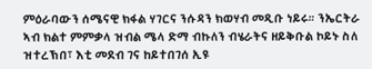ምዕራባውን ሰሜናዊ ክፋል ሃገርና ንሱዳን ክወሃብ መዲቡ ነይሩ። ንኤርትራ ኣብ ክልተ ምምቃላ ዝብል ሜላ ድማ ብኩለን ብሄራትና ዘይቅቡል ኮይኑ ስለ ዝተረኽበ፣ እቲ መደብ ገና ከይተበገሰ ኢዩ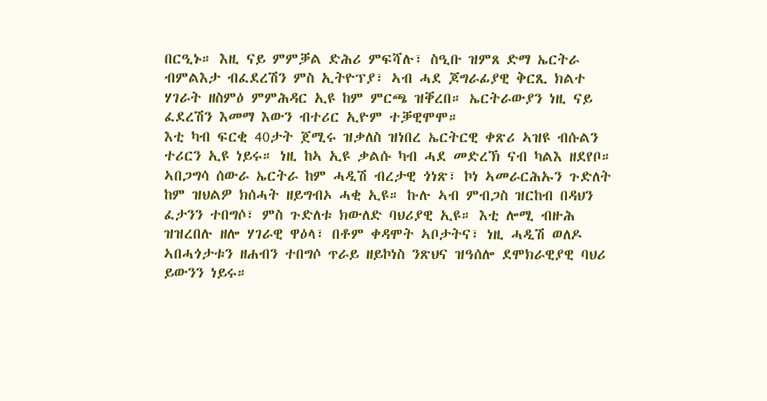በርዒኑ። እዚ ናይ ምምቓል ድሕሪ ምፍሻሉ፣ ስዒቡ ዝምጸ ድማ ኤርትራ ብምልእታ ብፈደረሽን ምስ ኢትዮፕያ፣ ኣብ ሓደ ጆግራፊያዊ ቅርጺ ክልተ ሃገራት ዘስምዕ ምምሕዳር ኢዩ ከም ምርጫ ዝቐረበ። ኤርትራውያን ነዚ ናይ ፈደረሽን እመማ እውን ብተሪር ኢዮም ተቓዊሞሞ።
እቲ ካብ ፍርቂ 40ታት ጀሚሩ ዝቃለስ ዝነበረ ኤርትርዊ ቀጽሪ ኣዝዩ ብሱልን ተሪርን ኢዩ ነይሩ። ነዚ ከኣ ኢዩ ቃልሱ ካብ ሓደ መድረኽ ናብ ካልእ ዘደየቦ። ኣበጋግሳ ሰውራ ኤርትራ ከም ሓዲሽ ብረታዊ ጎነጽ፣ ኮነ ኣመራርሕኡን ጉድለት ከም ዝህልዎ ክሰሓት ዘይግብኦ ሓቂ ኢዩ። ኩሉ ኣብ ምብጋስ ዝርከብ በዳህን ፈታንን ተበግሶ፣ ምስ ጉድለቱ ክውለድ ባህሪያዊ ኢዩ። እቲ ሎሚ ብዙሕ ዝዝረበሉ ዘሎ ሃገራዊ ዋዕላ፣ በቶም ቀዳሞት ኣቦታትና፣ ነዚ ሓዲሽ ወለዶ ኣበሓጎታቱን ዘሐብን ተበግሶ ጥራይ ዘይኮነስ ንጽህና ዝዓሰሎ ደሞክራዊያዊ ባህሪ ይውንን ነይሩ።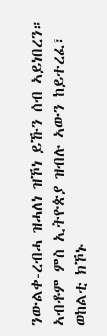ንውልቀ-ረብሓ ዝሓለነ ዝኾነ ይኹን ሰብ ኣይነበረን። ኣብቶም ምስ ኢትዮጵያ ዝብሉ ኣውን ከይተረፈ፣ ወከልቲ ክኾኑ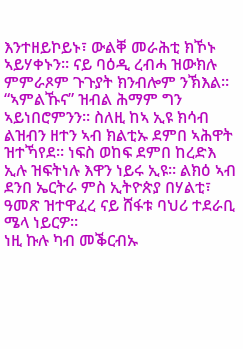እንተዘይኮይኑ፣ ውልቐ መራሕቲ ክኾኑ ኣይሃቀኑን። ናይ ባዕዲ ረብሓ ዝውክሉ ምምራጾም ጉጉያት ክንብሎም ንኽእል። “ኣምልኹና” ዝብል ሕማም ግን ኣይነበሮምንን። ስለዚ ከኣ ኢዩ ክሳብ ልዝብን ዘተን ኣብ ክልቲኡ ደምበ ኣሕዋት ዝተኻየደ። ነፍስ ወከፍ ደምበ ከረድእ ኢሉ ዝፍትነሉ እዋን ነይሩ ኢዩ። ልክዕ ኣብ ደንበ ኤርትራ ምስ ኢትዮጵያ በሃልቲ፣ ዓመጽ ዝተዋፈረ ናይ ሸፋቱ ባህሪ ተደራቢ ሜላ ነይርዎ።
ነዚ ኩሉ ካብ መቕርብኡ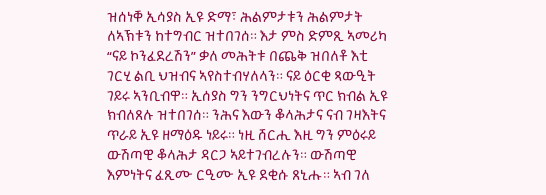ዝሰነቐ ኢሳያስ ኢዩ ድማ፣ ሕልምታቱን ሕልምታት ለኣኽቱን ከተግብር ዝተበገሰ። እታ ምስ ድምጺ ኣመሪካ “ናይ ኮንፈደረሽን” ቃለ መሕትቱ በጨቅ ዝበለቶ እቲ ገርሂ ልቢ ህዝብና ኣየስተብሃለላን። ናይ ዕርቂ ጻውዒት ገይሩ ኣንቢብዋ። ኢሰያስ ግን ንግርህነትና ጥር ክብል ኢዩ ክብለጸሉ ዝተበገሰ። ንሕና እውን ቆላሕታና ናብ ገዛእትና ጥራይ ኢዩ ዘማዕዱ ነይሩ። ነዚ ሸርሒ እዚ ግን ምዕሩይ ውሽጣዊ ቆላሕታ ዳርጋ ኣይተገብረሉን። ውሽጣዊ እምነትና ፈጺሙ ርዒሙ ኢዩ ደቂሱ ጸኒሑ። ኣብ ገለ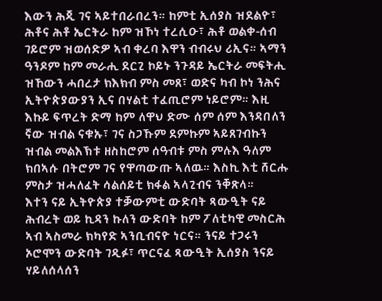እውን ሕጂ ገና ኣይተበራበረን። ከምቲ ኢሰያስ ዝደልዮ፣ ሕቶና ሕቶ ኤርትራ ከም ዝኾነ ተረሲዑ፣ ሕቶ ወልቀ-ሰብ ገይሮም ዝወሰድዎ ኣብ ቀረባ እዋን ብብሩህ ሪኢና። ኣማን ዓንዶም ከም መራሒ ደርጊ ኮይኑ ንጉዳይ ኤርትራ መፍትሒ ዝኸውን ሓበረታ ክእክብ ምስ መጸ፣ ወድና ካብ ኮነ ንሕና ኢትዮጵያውያን ኢና በሃልቲ ተፈጢሮም ነይሮም። እዚ እኩይ ፍጥረት ድማ ከም ለዋህ ድሙ ሰም ሰም እንዳበለን ኛው ዝብል ናቁኡ፣ ገና ስጋኹም ደምኩም ኣይጸገብኩን ዝብል መልእኽቱ ዘስከሮም ሰዓብቱ ምስ ምሉእ ዓለም ክበኣሱ በትሮም ገና የዋጣውጡ ኣለዉ። እስኪ እቲ ሸርሑ ምስታ ዝሓለፈት ሳልሰይቲ ክፋል ኣላጊብና ንቐጽላ።
እተን ናይ ኢትዮጵያ ተቓውምቲ ውድባት ጻውዒት ናይ ሕብረት ወይ ኪዳን ኩለን ውድባት ከም ፖለቲካዊ መስርሕ ኣብ ኣስመራ ክካየድ ኣንቢብናዮ ነርና። ንናይ ተጋሩን ኦሮሞን ውድባት ገዲፉ፣ ጥርናፈ ጻውዒት ኢሰያስ ንናይ ሃይለሰላሰን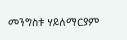መንግስቱ ሃይለማርያም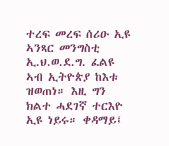ተረፍ መረፍ ሰሪዑ ኢዩ ኣንጻር መንግስቲ ኢ.ህ.ወ.ደ.ግ. ፈልዩ ኣብ ኢትዮጵያ ከእቱ ዝወጠነ። እዚ ግን ክልተ ሓደገኛ ተርእዮ ኢዩ ነይሩ። ቀዳማይ፤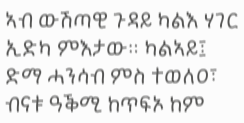ኣብ ውሽጣዊ ጉዳይ ካልእ ሃገር ኢድካ ምእታው። ካልኣይ፤ ድማ ሓንሳብ ምስ ተወለዐ፣ ብናቱ ዓቕሚ ከጥፍኦ ከም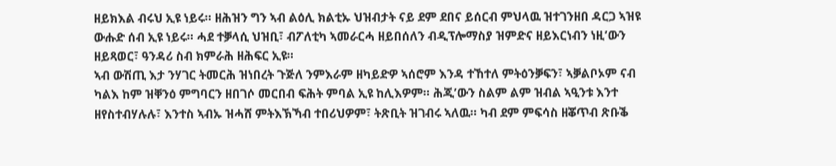ዘይክእል ብሩህ ኢዩ ነይሩ። ዘሕዝን ግን ኣብ ልዕሊ ክልቲኡ ህዝብታት ናይ ደም ደበና ይሰርብ ምህላዉ ዝተገንዘበ ዳርጋ ኣዝዩ ውሑድ ሰብ ኢዩ ነይሩ። ሓደ ተቓላሲ ህዝቢ፣ ብፖለቲካ ኣመራርሓ ዘይበሰለን ብዲፕሎማስያ ዝምድና ዘይእርነብን ነዚ’ውን ዘይጻወር፣ ዓንዳሪ ስብ ክምራሕ ዘሕፍር ኢዩ።
ኣብ ውሽጢ እታ ንሃገር ትመርሕ ዝነበረት ጉጅለ ንምእራም ዘካይድዎ ኣሰሮም እንዳ ተኸተለ ምትዕንቓፍን፣ ኣቓልቦኦም ናብ ካልእ ከም ዝቐንዕ ምግባርን ዘበገሶ መርበብ ፍሕት ምባል ኢዩ ከሊእዎም። ሕጂ’ውን ስልም ልም ዝብል ኣዒንቱ እንተ ዘየስተብሃሉሉ፣ እንተስ ኣብኡ ዝሓሸ ምትእኽኻብ ተበሪህዎም፣ ትጽቢት ዝገብሩ ኣለዉ። ካብ ደም ምፍሳስ ዘቖጥብ ጽቡቕ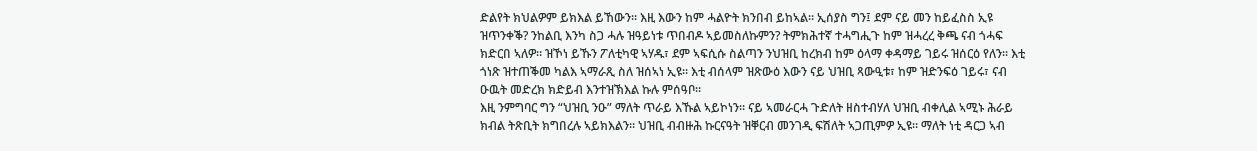ድልየት ክህልዎም ይክእል ይኸውን። እዚ እውን ከም ሓልዮት ክንበብ ይከኣል። ኢሰያስ ግን፤ ደም ናይ መን ከይፈስስ ኢዩ ዝጥንቀቕ? ንከልቢ እንካ ስጋ ሓሉ ዝዓይነቱ ጥበብዶ ኣይመስለኩምን? ትምክሕተኛ ተሓግሒጉ ከም ዝሓረረ ቅጫ ናብ ጎሓፍ ክድርበ ኣለዎ። ዝኾነ ይኹን ፖለቲካዊ ኣሃዱ፣ ደም ኣፍሲሱ ስልጣን ንህዝቢ ከረክብ ከም ዕላማ ቀዳማይ ገይሩ ዝሰርዕ የለን። እቲ ጎነጽ ዝተጠቕመ ካልእ ኣማራጺ ስለ ዝሰኣነ ኢዩ። እቲ ብሰላም ዝጽውዕ እውን ናይ ህዝቢ ጻውዒቱ፣ ከም ዝድንፍዕ ገይሩ፣ ናብ ዑዉት መድረክ ክድይብ እንተዝኽእል ኩሉ ምሰዓቦ።
እዚ ንምግባር ግን “ህዝቢ ንዑ” ማለት ጥራይ እኹል ኣይኮነን። ናይ ኣመራርሓ ጉድለት ዘስተብሃለ ህዝቢ ብቀሊል ኣሚኑ ሕራይ ክብል ትጽቢት ክግበረሉ ኣይክእልን። ህዝቢ ብብዙሕ ኩርናዓት ዝቐርብ መንገዲ ፍሽለት ኣጋጢምዎ ኢዩ። ማለት ነቲ ዳርጋ ኣብ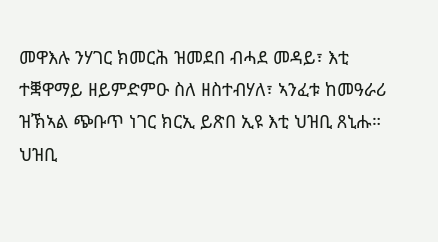መዋእሉ ንሃገር ክመርሕ ዝመደበ ብሓደ መዳይ፣ እቲ ተቛዋማይ ዘይምድምዑ ስለ ዘስተብሃለ፣ ኣንፈቱ ከመዓራሪ ዝኽኣል ጭቡጥ ነገር ክርኢ ይጽበ ኢዩ እቲ ህዝቢ ጸኒሑ። ህዝቢ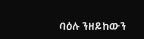ባዕሉ ንዘይከውን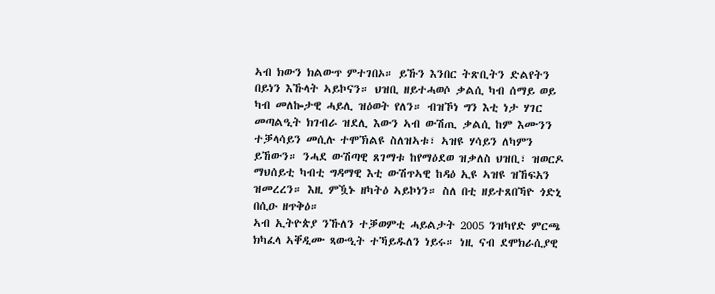ኣብ ክውን ክልውጥ ምተገበኦ። ይኹን እንበር ትጽቢትን ድልየትን በይነን እኹላት ኣይኮናን። ህዝቢ ዘይተሓወሶ ቃልሲ ካብ ሰማይ ወይ ካብ መለኰታዊ ሓይሊ ዝዕወት የለን። ብዝኾነ ግን እቲ ነታ ሃገር መጣልዒት ክገብራ ዝደሊ እውን ኣብ ውሽጢ ቃልሲ ከም እሙንን ተቓላሳይን መሲሉ ተሞኽልዩ ስለዝኣቱ፣ ኣዝዩ ሃሳይን ለካምን ይኸውን። ንሓደ ውሽጣዊ ጸገማቱ ከየማዕደወ ዝቃለስ ህዝቢ፣ ዝወርዶ ማህሰይቲ ካብቲ ግዳማዊ እቲ ውሽጥኣዊ ከዳዕ ኢዩ ኣዝዩ ዝኸፍአን ዝመረረን። እዚ ምዃኑ ዘካትዕ ኣይኮነን። ስለ በቲ ዘይተጸበኻዮ ጎድኒ በሲዑ ዘጥቅዕ።
ኣብ ኢትዮጵያ ንኹለን ተቓወምቲ ሓይልታት 2005 ንዝካየድ ምርጫ ክካፈላ ኣቐዲሙ ጻውዒት ተኻይዱለን ነይሩ። ነዚ ናብ ደሞክራሲያዊ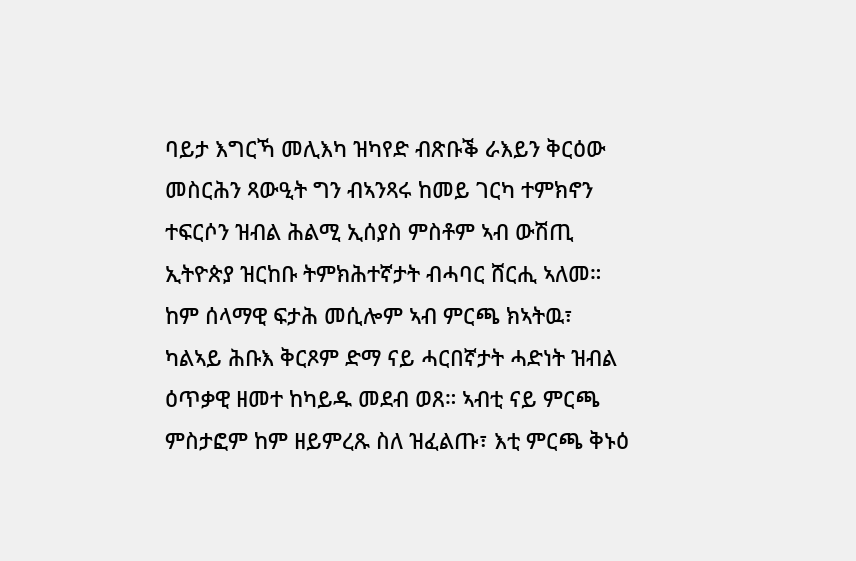ባይታ እግርኻ መሊእካ ዝካየድ ብጽቡቕ ራእይን ቅርዕው መስርሕን ጻውዒት ግን ብኣንጻሩ ከመይ ገርካ ተምክኖን ተፍርሶን ዝብል ሕልሚ ኢሰያስ ምስቶም ኣብ ውሽጢ ኢትዮጵያ ዝርከቡ ትምክሕተኛታት ብሓባር ሸርሒ ኣለመ። ከም ሰላማዊ ፍታሕ መሲሎም ኣብ ምርጫ ክኣትዉ፣ ካልኣይ ሕቡእ ቅርጾም ድማ ናይ ሓርበኛታት ሓድነት ዝብል ዕጥቃዊ ዘመተ ከካይዱ መደብ ወጸ። ኣብቲ ናይ ምርጫ ምስታፎም ከም ዘይምረጹ ስለ ዝፈልጡ፣ እቲ ምርጫ ቅኑዕ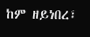ከም ዘይነበረ፣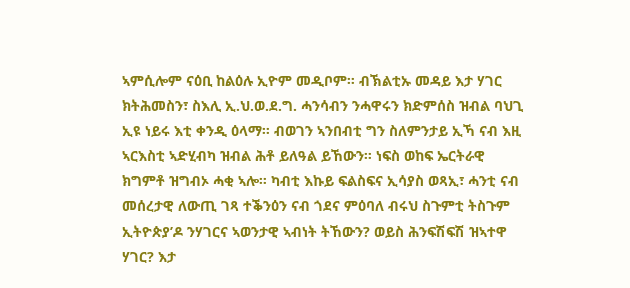ኣምሲሎም ናዕቢ ከልዕሉ ኢዮም መዲቦም። ብኽልቲኡ መዳይ እታ ሃገር ክትሕመስን፣ ስእሊ ኢ.ህ.ወ.ደ.ግ. ሓንሳብን ንሓዋሩን ክድምሰስ ዝብል ባህጊ ኢዩ ነይሩ እቲ ቀንዲ ዕላማ። ብወገን ኣንበብቲ ግን ስለምንታይ ኢኻ ናብ እዚ ኣርእስቲ ኣድሂብካ ዝብል ሕቶ ይለዓል ይኸውን። ነፍስ ወከፍ ኤርትራዊ ክግምቶ ዝግብኦ ሓቂ ኣሎ። ካብቲ እኩይ ፍልስፍና ኢሳያስ ወጻኢ፣ ሓንቲ ናብ መሰረታዊ ለውጢ ገጻ ተቕንዕን ናብ ጎደና ምዕባለ ብሩህ ስጉምቲ ትስጉም ኢትዮጵያ’ዶ ንሃገርና ኣወንታዊ ኣብነት ትኸውን? ወይስ ሕንፍሽፍሽ ዝኣተዋ ሃገር? እታ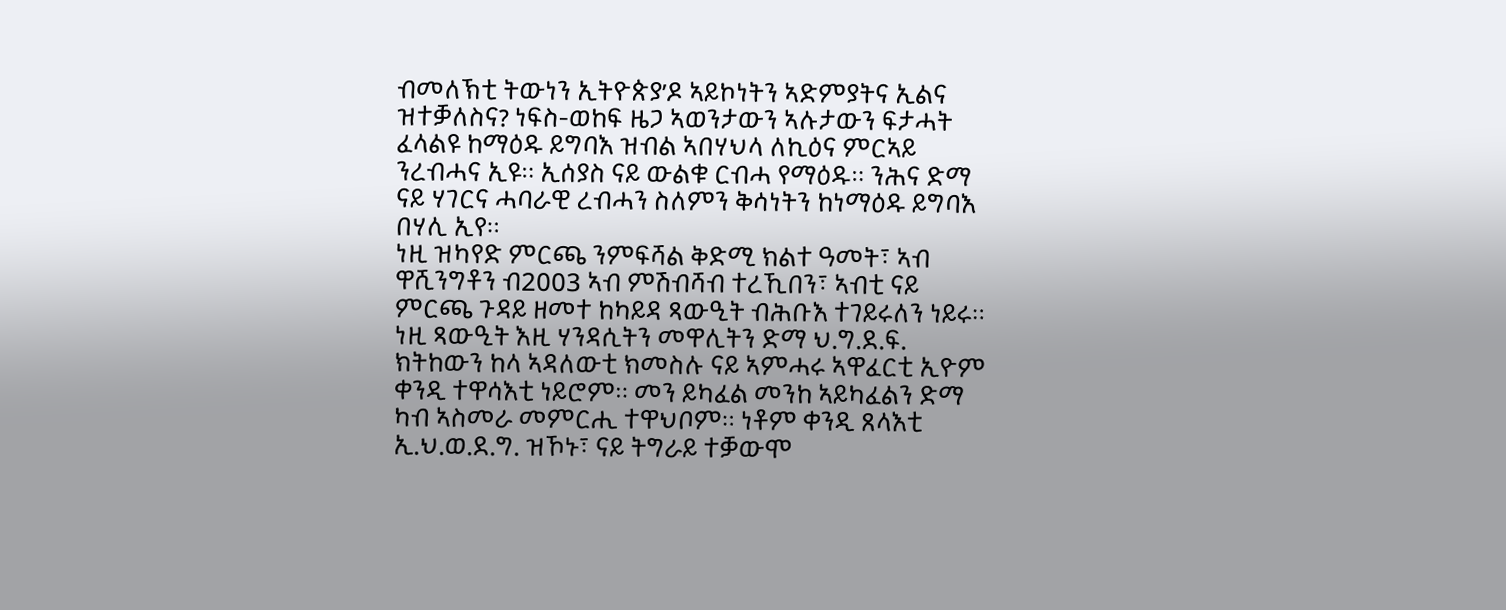ብመለኽቲ ትውነን ኢትዮጵያ’ዶ ኣይኮነትን ኣድምያትና ኢልና ዝተቓለስና? ነፍስ-ወከፍ ዜጋ ኣወንታውን ኣሉታውን ፍታሓት ፈላልዩ ከማዕዱ ይግባእ ዝብል ኣበሃህላ ለኪዕና ምርኣይ ንረብሓና ኢዩ። ኢሰያስ ናይ ውልቁ ርብሓ የማዕዱ። ንሕና ድማ ናይ ሃገርና ሓባራዊ ረብሓን ስለምን ቅሳነትን ከነማዕዱ ይግባእ በሃሊ ኢየ።
ነዚ ዝካየድ ምርጫ ንምፍሻል ቅድሚ ክልተ ዓመት፣ ኣብ ዋሺንግቶን ብ2003 ኣብ ምሽብሻብ ተረኺበን፣ ኣብቲ ናይ ምርጫ ጉዳይ ዘመተ ከካይዳ ጻውዒት ብሕቡእ ተገይሩለን ነይሩ። ነዚ ጻውዒት እዚ ሃንዳሲትን መዋሊትን ድማ ህ.ግ.ደ.ፍ. ክትከውን ከላ ኣዳለውቲ ክመስሉ ናይ ኣምሓሩ ኣዋፈርቲ ኢዮም ቀንዲ ተዋሳእቲ ነይሮም። መን ይካፈል መንከ ኣይካፈልን ድማ ካብ ኣስመራ መምርሒ ተዋህቦም። ነቶም ቀንዲ ጸላእቲ ኢ.ህ.ወ.ደ.ግ. ዝኾኑ፣ ናይ ትግራይ ተቓውሞ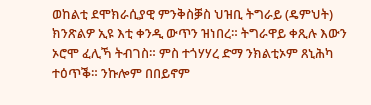ወከልቲ ደሞክራሲያዊ ምንቅስቓስ ህዝቢ ትግራይ (ዴምህት) ክንጽልዎ ኢዩ እቲ ቀንዲ ውጥን ዝነበረ። ትግራዋይ ቀጺሉ እውን ኦሮሞ ፈሊኻ ትብገስ። ምስ ተጎሃሃረ ድማ ንክልቲኦም ጸኒሕካ ተዕጥቕ። ንኩሎም በበይኖም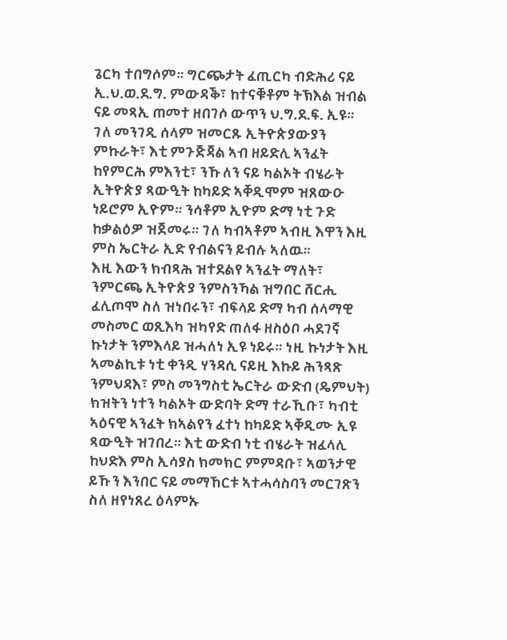ጌርካ ተበግሶም። ግርጭታት ፈጢርካ ብድሕሪ ናይ ኢ.ህ.ወ.ደ.ግ. ምውዳቕ፣ ከተናቑቶም ትኽእል ዝብል ናይ መጻኢ ጠመተ ዘበገሶ ውጥን ህ.ግ.ደ.ፍ. ኢዩ። ገለ መንገዲ ሰላም ዝመርጹ ኢትዮጵያውያን ምኩራት፣ እቲ ምጉጅጃል ኣብ ዘይድሊ ኣንፈት ከየምርሕ ምእንቲ፣ ንኹለን ናይ ካልኦት ብሄራት ኢትዮጵያ ጻውዒት ከካይድ ኣቐዲሞም ዝጸውዑ ነይሮም ኢዮም። ንሳቶም ኢዮም ድማ ነቲ ጉድ ከቃልዕዎ ዝጀመሩ። ገለ ካብኣቶም ኣብዚ እዋን እዚ ምስ ኤርትራ ኢድ የብልናን ይብሉ ኣለዉ።
እዚ እውን ክብጻሕ ዝተደልየ ኣንፈት ማለት፣ ንምርጫ ኢትዮጵያ ንምስንኻል ዝግበር ሸርሒ ፈሊጦሞ ስለ ዝነበሩን፣ ብፍላይ ድማ ካብ ሰላማዊ መስመር ወጺእካ ዝካየድ ጠለፋ ዘስዕቦ ሓደገኛ ኩነታት ንምእላይ ዝሓለነ ኢዩ ነይሩ። ነዚ ኩነታት እዚ ኣመልኪቱ ነቲ ቀንዲ ሃንዳሲ ናይዚ እኩይ ሕንጻጽ ንምህዳእ፣ ምስ መንግስቲ ኤርትራ ውድብ (ዴምህት) ክዝትን ነተን ካልኦት ውድባት ድማ ተራኺቡ፣ ካብቲ ኣዕናዊ ኣንፈት ክኣልየን ፈተነ ከካይድ ኣቐዲሙ ኢዩ ጻውዒት ዝገበረ። እቲ ውድብ ነቲ ብሄራት ዝፈላሊ ከህድእ ምስ ኢሳያስ ክመክር ምምዳቡ፣ ኣወንታዊ ይኹን እንበር ናይ መማኸርቱ ኣተሓሳስባን መርገጽን ስለ ዘየነጸረ ዕላምኡ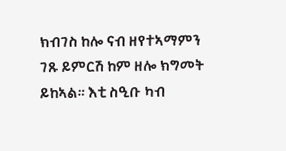ክብገስ ከሎ ናብ ዘየተኣማምን ገጹ ይምርሽ ከም ዘሎ ክግመት ይከኣል። እቲ ስዒቡ ካብ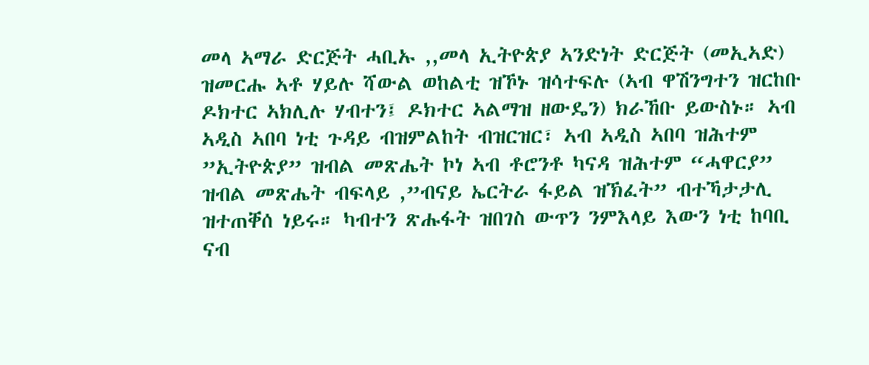መላ ኣማራ ድርጅት ሓቢኡ ,,መላ ኢትዮጵያ ኣንድነት ድርጅት (መኢኣድ) ዝመርሑ ኣቶ ሃይሉ ሻውል ወከልቲ ዝኾኑ ዝሳተፍሉ (ኣብ ዋሽንግተን ዝርከቡ ዶክተር ኣክሊሉ ሃብተን፤ ዶክተር ኣልማዝ ዘውዴን) ክራኸቡ ይውስኑ። ኣብ ኣዲስ ኣበባ ነቲ ጉዳይ ብዝምልከት ብዝርዝር፣ ኣብ ኣዲስ ኣበባ ዝሕተም ”ኢትዮጵያ” ዝብል መጽሔት ኮነ ኣብ ቶሮንቶ ካናዳ ዝሕተም “ሓዋርያ” ዝብል መጽሔት ብፍላይ ,”ብናይ ኤርትራ ፋይል ዝኽፈት” ብተኻታታሊ ዝተጠቐሰ ነይሩ። ካብተን ጽሑፋት ዝበገስ ውጥን ንምእላይ እውን ነቲ ከባቢ ናብ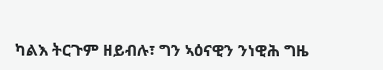ካልእ ትርጉም ዘይብሉ፣ ግን ኣዕናዊን ንነዊሕ ግዜ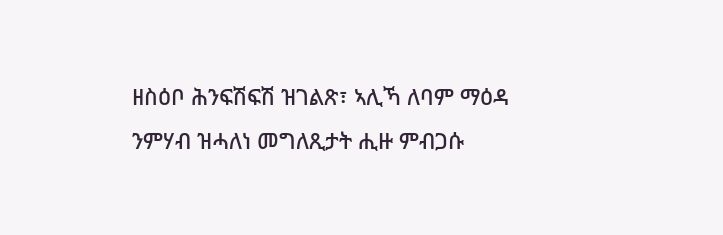ዘስዕቦ ሕንፍሽፍሽ ዝገልጽ፣ ኣሊኻ ለባም ማዕዳ ንምሃብ ዝሓለነ መግለጺታት ሒዙ ምብጋሱ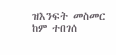ዝእንፍት መስመር ከም ተበገሰ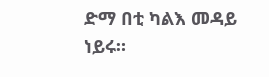ድማ በቲ ካልእ መዳይ ነይሩ።